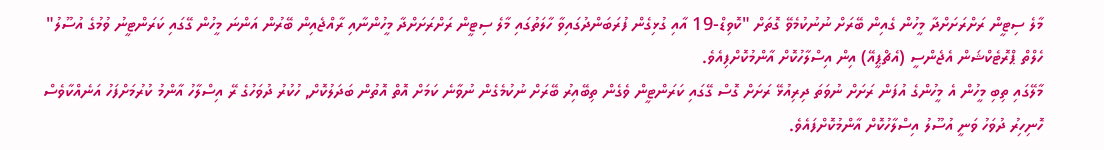މާލެ ސިޓީން ރަށްރަށަށްދާ މީހުން ގެއިން ބޭރަށް ނުނުކުމެވޭ ގޮތަށް "ކޮވިޑް-19 އާއި ގުޅިގެން ފުރަބަންދުގައިވާ ހާލަތުގައި މާލެ ސިޓީން ރަށްރަށަށްދާ މީހުންނާއި ރާއްޖެއިން ބޭރުން އަންނަ މީހުން ގޭގައި ކަރަންޓީނު ވުމުގެ އުސޫލު" ހެލްތް ޕްރޮޓެކްޝަން އެޖެންސީ (އެޗްޕީއޭ) އިން އިސްލާހުކޮށް އާންމުކޮށްފިއެވެ.
މާލޭގައި ތިބި މީހުން އެ މީހުންގެ އުފަން ރަށަށް ނުވަތަ ދިރިއުޅޭ ރަށަށް ގޮސް ގޭގައި ކަރަންޓީން ވެގެން ތިބޭއިރު ބޭރަށް ނުކުމެގެން ނުވާނެ ކަމަށް އޮތް އޮތުން ބަދަލުކޮށް, ހުކުރު ދުވަހުގެ ރޭ އިސްލާހު އާންމު ކުރުމަށްފަހު އަނެއްކާވެސް ހޮނިހިރު ދުވަހު ވަނީ އުސޫލު އިސްލާހުކޮށް އާންމުކޮށްފައެވެ.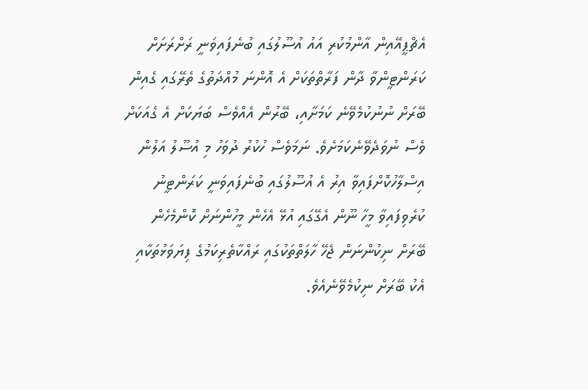އެޗްޕީއޭއިން އާންމުކުރި އައު އުސޫލުގައި ބުނެފައިވަނީ ރަށްރަށަށް ކަރަންޓީންވާ ދާން ފަރާތްތަކަށް އެ އޮންނަ މުއްދަތުގެ ތެރޭގައި ގެއިން ބޭރަށް ނުނުކުމެވޭނެ ކަމަށާއި، ބޭރުން އެއްވެސް ބަޔަކަށް އެ ގެއަކަށް ވެސް ނުވަދެވޭނެކަމަށެވެ. ނަމަވެސް ހުކުރު ދުވަހު މި އުސޫލު އަލުން އިސްލާހުކޮށްފައިވާ އިރު އެ އުސޫލުގައި ބުނެފައިވަނީ ކަރަންޓީނު ކުރެވިފައިވާ މީހާ ނޫން އެގޭގައި އުޅޭ އެހެން މީހުންނަށް ކޮންމެހެން ބޭރަށް ނިކުންނަން ޖެހޭ ހާލަތްތަކުގައި ރައްކާތެރިކަމުގެ ފިޔަވަޅުތަކާއި އެކު ބޭރަށް ނިކުމެވޭނެއެވެ.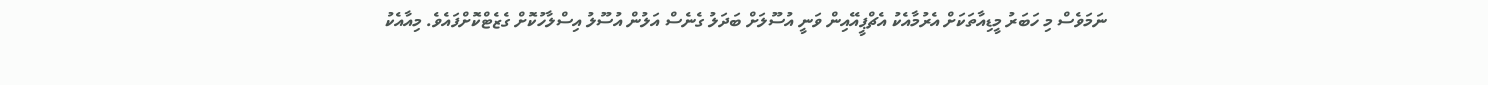ނަމަވެސް މި ހަބަރު މީޑިއާތަކަށް އެރުމާއެކު އެޗްޕީއޭއިން ވަނީ އުސޫލަށް ބަދަލު ގެނެސް އަލުން އުސޫލު އިސްލާހުކޮށް ގެޒެޓްކޮށްފައެވެ. މިއާއެކު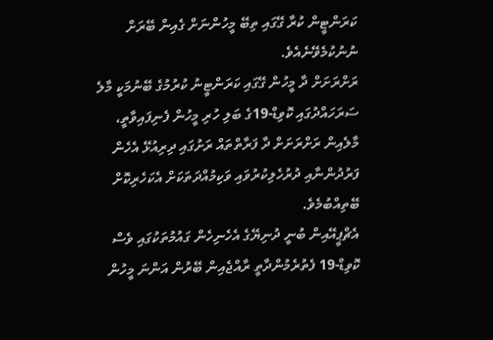ކަރަންޓީން ކުރާ ގޭގައި ތިބޭ މީހުންނަށް ގެއިން ބޭރަށް ނުނުކުމެވޭނެއެވެ.
ރަށްރަށަށް ދާ މީހުން ގޭގައި ކަރަންޓީނު ކުރުމުގެ ބޭނުމަކީ މާލެ ސަރަހައްދުގައި ކޮވިޑް-19ގެ ބަލި ހުރި މީހުން ފެނިފައިވާތީ، މާލެއިން ރަށްރަށަށް ދާ ފަރާތްތައް ރަށުގައި ދިރިއުޅޭ އެހެން ފަރުދުންނާއި ދުރުހެލިކުރުވައި ވަކިމުއްދަތަކަށް އެކަހެރިކޮށް ބޭތިއްބުމެވެ.
އެޗްޕީއޭއިން ބުނީ ދުނިޔޭގެ އެހެނިހެން ގައުމުތަކުގައި ވެސް ކޮވިޑް-19 ފެތުރެމުންދާތީ ރާއްޖެއިން ބޭރުން އަންނަ މީހުން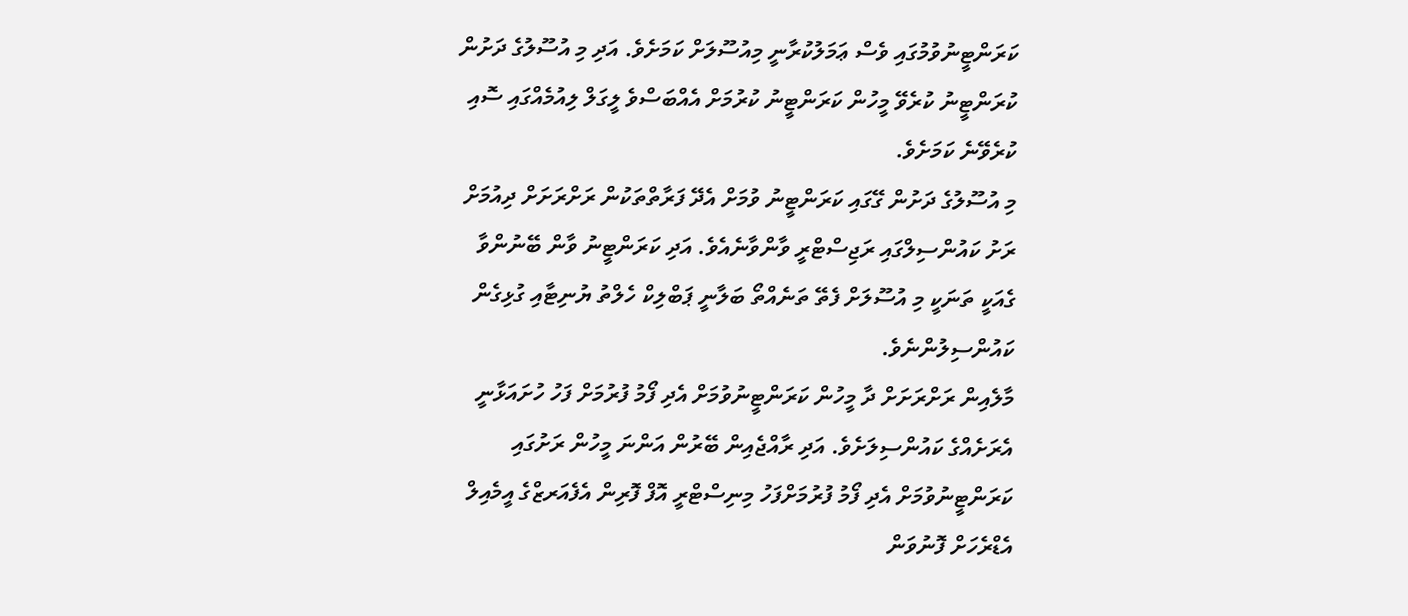ކަރަންޓީނުވުމުގައި ވެސް ޢަމަލުކުރާނީ މިއުސޫލަށް ކަމަށެވެ. އަދި މި އުސޫލުގެ ދަށުން ކުރަންޓީނު ކުރެވޭ މީހުން ކަރަންޓީނު ކުރުމަށް އެއްބަސްވެ ލީގަލް ލިއުމެއްގައި ސޮއި ކުރެވޭނެ ކަމަށެވެ.
މި އުސޫލުގެ ދަށުން ގޭގައި ކަރަންޓީނު ވުމަށް އެދޭ ފަރާތްތަކުން ރަށްރަށަށް ދިއުމަށް ރަށު ކައުންސިލްގައި ރަޖިސްޓްރީ ވާންވާނެއެވެ. އަދި ކަރަންޓީނު ވާން ބޭނުންވާ ގެއަކީ ތަނަކީ މި އުސޫލަށް ފެތޭ ތަނެއްތޯ ބަލާނީ ޕަބްލިކް ހެލްތު ޔުނިޓާއި ގުޅިގެން ކައުންސިލުންނެވެ.
މާލެއިން ރަށްރަށަށް ދާ މީހުން ކަރަންޓީނުވުމަށް އެދި ފޯމު ފުރުމަށް ފަހު ހުށައަޅާނީ އެރަށެއްގެ ކައުންސިލަށެވެ. އަދި ރާއްޖެއިން ބޭރުން އަންނަ މީހުން ރަށުގައި ކަރަންޓީނުވުމަށް އެދި ފޯމު ފުރުމަށްފަހު މިނިސްޓްރީ އޮފް ފޮރިން އެފެއަރޒްގެ އީމެއިލް އެޑްރެހަށް ފޮނުވަން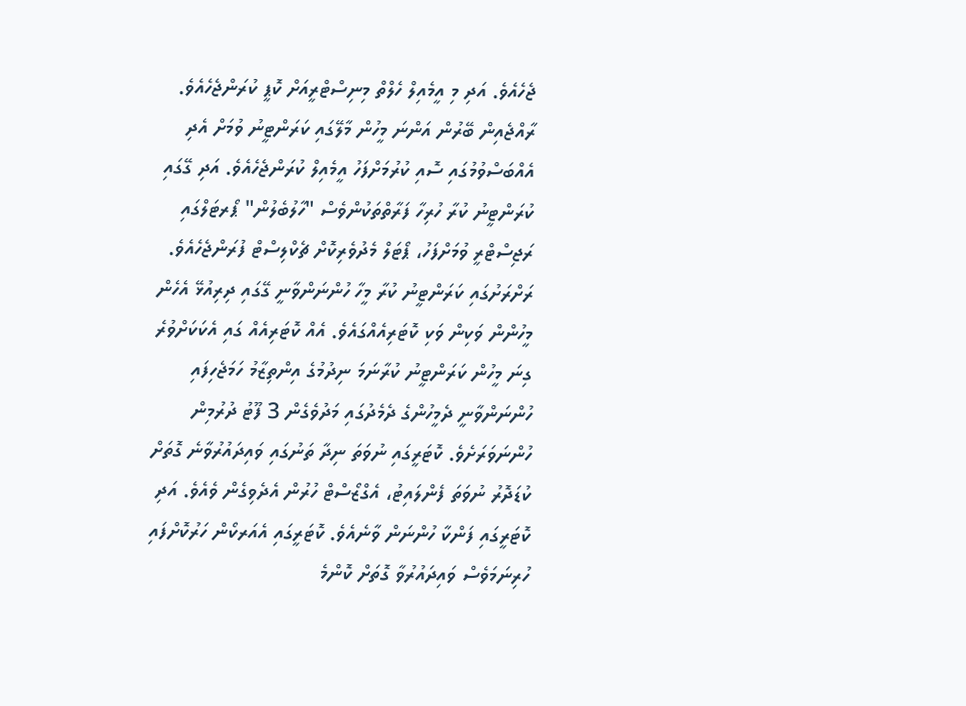ޖެހެއެވެ. އަދި މި އީމެއިލް ހެލްތް މިނިސްޓްރީއަށް ކޮޕީ ކުރަންޖެހެއެވެ.
ރާއްޖެއިން ބޭރުން އަންނަ މީހުން މާލޭގައި ކަރަންޓީނު ވުމަށް އެދި އެއްބަސްވުމުގައި ސޮއި ކުރުމަށްފަހު އީމެއިލް ކުރަންޖެހެއެވެ. އަދި ގޭގައި ކުރަންޓީނު ކުރާ ހުރިހާ ފަރާތްތަކުންވެސް "ހާލުބެލުން" ޕޯރޓަލްގައި ރަޖިސްޓްރީ ވުމަށްފަހު، ޕޯޓަލް މެދުވެރިކޮށް ޗެކްލިސްޓް ފުރަންޖެހެއެވެ.
ރަށްރަށުގައި ކަރަންޓީނު ކުރާ މީހާ ހުންނަންވާނީ ގޭގައި ދިރިއުޅޭ އެހެން މީހުންން ވަކިން ވަކި ކޮޓަރިއެއްގައެވެ. އެއް ކޮޓަރިއެއް ގައި އެކަކަށްވުރެ ގިނަ މީހުން ކަރަންޓީނު ކުރާނަމަ ނިދުމުގެ އިންތިޒާމު ހަމަޖެހިފައި ހުންނަންވާނީ ދެމީހުންގެ ދެމެދުގައި މަދުވެގެން 3 ފޫޓު ދުރުމިން ހުންނަވަރަށެވެ. ކޮޓަރީގައި ނުވަތަ ނިދާ ތަނުގައި ވައިދައުރުވާނެ ގޮތަށް ކުޑަދޮރު ނުވަތަ ފެންލައިޓު، އެގްޒޯސްޓް ހުރުން އެދެވިގެން ވެއެވެ. އަދި ކޮޓަރީގައި ފަންކާ ހުންނަން ވާނެއެވެ. ކޮޓަރީގައި އެއަރކޯން ހަރުކޮށްފައި ހުރިނަމަވެސް ވައިދައުރުވާ ގޮތަށް ކޮންމެ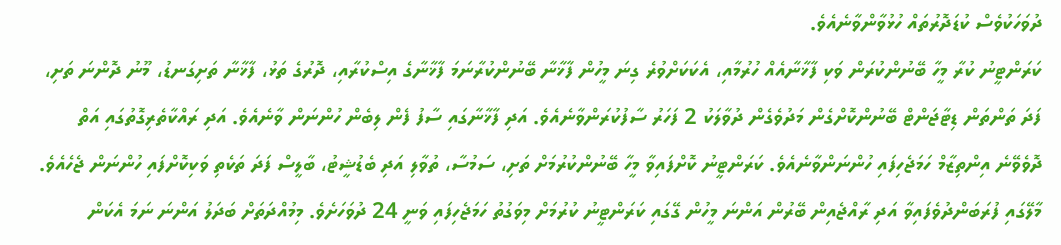ދުވަހަކުވެސް ކުޑަދޮރުތައް ހުޅުވާންވާނެއެވެ.
ކަރަންޓީނު ކުރާ މީހާ ބޭނުންކުރަން ވަކި ފާޚާނާއެއް ހުރުމާއި، އެކަކަށްވުރެ ގިނަ މީހުން ފާޚާނާ ބޭނުންކުރާނަމަ ފާޚާނާގެ އިސްކުރާއި، ދޮރުގެ ތަޅު، ފާޚާނާ ތަށިގަނޑު، މޫނު ދޮންނަ ތަށި، ފަދަ ތަންތަން ޑިޓާޖަންޓް ބޭނުންކޮށްގެން މަދުވެގެން ދުވާލަކު 2 ފަހަރު ސާފުކުރަންވާނެއެވެ. އަދި ފާޚާނާގައި ސާފު ފެން ލިބެން ހުންނަން ވާނެއެވެ. އަދި ރައްކާތެރިގޮތުގައި އަތް ދޮވެވޭނެ އިންތިޒާމް ހަމަޖެހިފައި ހުންނަންވާނެއެވެ. ކަރަންޓީނު ކޮށްފައިވާ މީހާ ބޭނުންކުރުމަށް ތަށި، ސަމުސާ، ތުވާލި އަދި ބެޑުޝީޓު، ބާލީސް ފަދަ ތަކެތި ވަކިކޮށްފައި ހުންނަން ޖެހެއެވެ.
މާލޭގައި ފުރަބަންދުވެފައިވާ އަދި ރާއްޖެއިން ބޭރުން އަންނަ މީހުން ގޭގައި ކަރަންޓީނު ކުރުމަށް މިވަގުތު ހަމަޖެހިފައި ވަނީ 24 ދުވަހަށެވެ. މިމުއްދަތަށް ބަދަލު އަންނަ ނަމަ އެކަން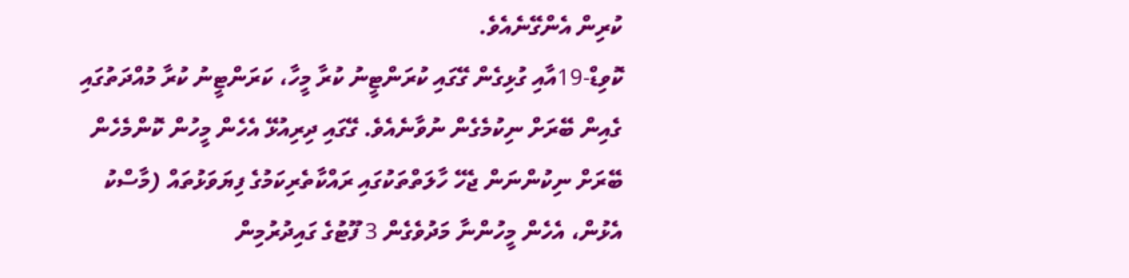ކުރިން އެންގޭނެއެވެ.
ކޮވިޑް-19އާއި ގުޅިގެން ގޭގައި ކުރަންޓީނު ކުރާ މީހާ، ކަރަންޓީނު ކުރާ މުއްދަތުގައި ގެއިން ބޭރަށް ނިކުމެގެން ނުވާނެއެވެ. ގޭގައި ދިރިއުޅޭ އެހެން މީހުން ކޮންމެހެން ބޭރަށް ނިކުންނަން ޖެހޭ ހާލަތްތަކުގައި ރައްކާތެރިކަމުގެ ފިޔަވަޅުތައް (މާސްކު އެޅުން، އެހެން މީހުންނާ މަދުވެގެން 3 ފޫޓުގެ ގައިދުރުމިން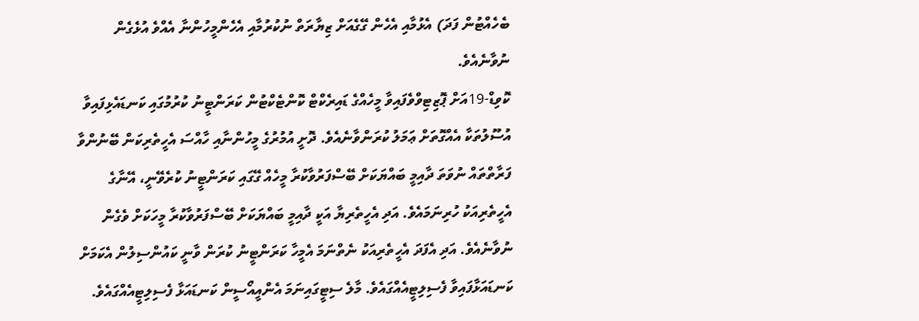ބެހެއްޓުން ފަދަ) އެޅުމާއި އެހެން ގޭގެއަށް ޒިޔާރަތް ނުކުރުމާއި އެހެންމީހުންނާ އެއްވެ އުޅެގެން ނުވާނެއެވެ.
ކޮވިޑް-19އަށް ޕޮޒިޓިވްވެފައިވާ މީހެއްގެ ޑައިރެކްޓް ކޮންޓެކްޓުން ކަރަންޓީނު ކުރުމުގައި ކަނޑައެޅިފައިވާ އުސޫލުތަކާ އެއްގޮތަށް ޢަމަލު ކުރަންވާނެއެވެ. ދޮށީ އުމުރުގެ މީހުންނާއި ހާއްސަ އެހީތެރިކަން ބޭނުންވާ ފަރާތްތައް ނުވަތަ ދާއިމީ ބައްޔަކަށް ބޭސްފަރުވާކުރާ މީހެއް ގޭގައި ކަރަންޓީނު ކުރެވޭނީ، އޭނާގެ އެހީތެރިއަކު ހުރިނަމައެވެ. އަދި އެހީތެރިޔާ އަކީ ދާއިމީ ބައްޔަކަށް ބޭސްފަރުވާކުރާ މީހަކަށް ވެގެން ނުވާނެއެވެ. އަދި އެފަދަ އެހީތެރިއަކު ނެތްނަމަ އެމީހާ ކަރަންޓީނު ކުރަން ވާނީ ކައުންސިލުން އެކަމަށް ކަނޑައަޅާފައިވާ ފެސިލިޓީއެއްގައެވެ. މާލެ ސިޓީގައިނަމަ އެންއީއޯސީން ކަނޑައަޅާ ފެސިލިޓީއެއްގައެވެ.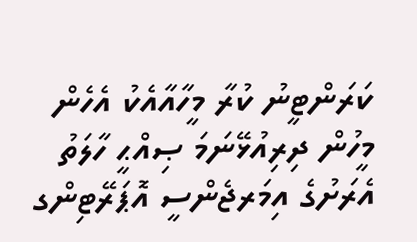ކަރަންޓީނު ކުރާ މީހާއާއެކު އެހެން މީހުން ދިރިއުޅޭނަމަ ޞިއްޙީ ހާލަތު އެރަށުގެ އިމަރޖެންސީ އޮޕަރޭޓިންގ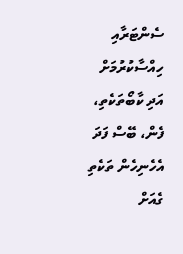ސެންޓަރާއި ހިއްސާކުރުމަށް އަދި ކާބޯތަކެތި، ފެން، ބޭސް ފަދަ އެހެނިހެން ތަކެތި ގެއަށް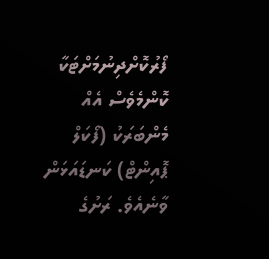ފޯރުކޮށްދިނުމަށްޓަކާ ކޮންމެވެސް އެއް މެންބަރަކު (ފޯކަލް ޕޮއިންޓް) ކަނޑައަޅަން ވާނެއެވެ. ރަށުގެ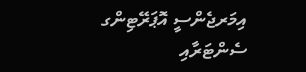އިމަރޖެންސީ އޮޕަރޭޓިންގ ސެންޓަރާއި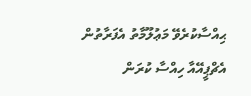ޙިއްސާކުރެވޭ މަޢުލޫމާތު އެފަރާތުން އެޗްޕީއޭއާ ހިއްސާ ކުރަން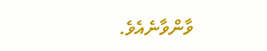ވާންވާނެއެވެ.